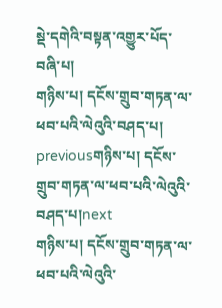སྡེ་དགེའི་བསྟན་འགྱུར་པོད་བཞི་པ།
གཉིས་པ། དངོས་གྲུབ་གཏན་ལ་ཕབ་པའི་ལེའུའི་བཤད་པ།
previousགཉིས་པ། དངོས་གྲུབ་གཏན་ལ་ཕབ་པའི་ལེའུའི་བཤད་པ།next
གཉིས་པ། དངོས་གྲུབ་གཏན་ལ་ཕབ་པའི་ལེའུའི་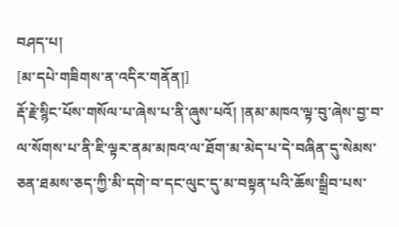བཤད་པ།
[མ་དཔེ་གཟིགས་ན་འདིར་གནོན།]
རྡོ་རྗེ་སྙིང་པོས་གསོལ་པ་ཞེས་པ་ནི་ཞུས་པའོ། །ནམ་མཁའ་ལྟ་བུ་ཞེས་བྱ་བ་ལ་སོགས་པ་ནི་ཇི་ལྟར་ནམ་མཁའ་ལ་ཐོག་མ་མེད་པ་དེ་བཞིན་དུ་སེམས་ཅན་ཐམས་ཅད་ཀྱི་མི་དགེ་བ་དང་ལུང་དུ་མ་བསྟན་པའི་ཆོས་སྒྲིབ་པས་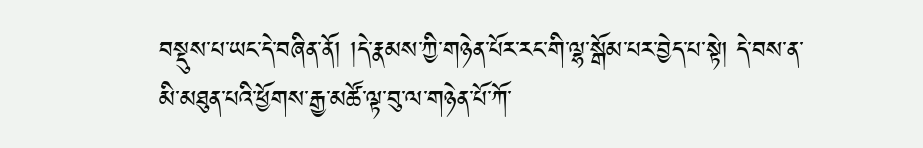བསྡུས་པ་ཡང་དེ་བཞིན་ནོ། །དེ་རྣམས་ཀྱི་གཉེན་པོར་རང་གི་ལྷ་སྒོམ་པར་བྱེད་པ་སྟེ། དེ་བས་ན་མི་མཐུན་པའི་ཕྱོགས་རྒྱ་མཚོ་ལྟ་བུ་ལ་གཉེན་པོ་ཀོ་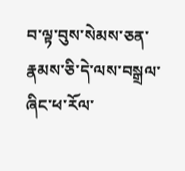བ་ལྟ་བུས་སེམས་ཅན་རྣམས་ཅི་དེ་ལས་བསྒྲལ་ཞིང་ཕ་རོལ་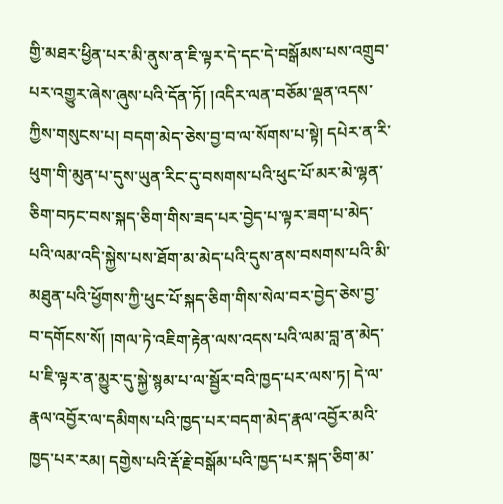གྱི་མཐར་ཕྱིན་པར་མི་ནུས་ན་ཇི་ལྟར་དེ་དང་དེ་བསྒོམས་པས་འགྲུབ་པར་འགྱུར་ཞེས་ཞུས་པའི་དོན་ཏོ། །འདིར་ལན་བཅོམ་ལྡན་འདས་ཀྱིས་གསུངས་པ། བདག་མེད་ཅེས་བྱ་བ་ལ་སོགས་པ་སྟེ། དཔེར་ན་རི་ཕུག་གི་མུན་པ་དུས་ཡུན་རིང་དུ་བསགས་པའི་ཕུང་པོ་མར་མེ་ལྷན་ཅིག་བཏང་བས་སྐད་ཅིག་གིས་ཟད་པར་བྱེད་པ་ལྟར་ཟག་པ་མེད་པའི་ལམ་འདི་སྐྱེས་པས་ཐོག་མ་མེད་པའི་དུས་ནས་བསགས་པའི་མི་མཐུན་པའི་ཕྱོགས་ཀྱི་ཕུང་པོ་སྐད་ཅིག་གིས་སེལ་བར་བྱེད་ཅེས་བྱ་བ་དགོངས་སོ། །གལ་ཏེ་འཇིག་རྟེན་ལས་འདས་པའི་ལམ་བླ་ན་མེད་པ་ཇི་ལྟར་ན་མྱུར་དུ་སྐྱེ་སྙམ་པ་ལ་སྦྱོར་བའི་ཁྱད་པར་ལས་ཏ། དེ་ལ་རྣལ་འབྱོར་ལ་དམིགས་པའི་ཁྱད་པར་བདག་མེད་རྣལ་འབྱོར་མའི་ཁྱད་པར་རམ། དགྱེས་པའི་རྡོ་རྗེ་བསྒོམ་པའི་ཁྱད་པར་སྐད་ཅིག་མ་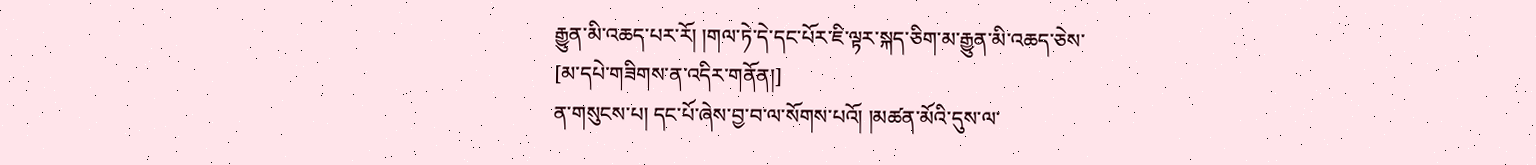རྒྱུན་མི་འཆད་པར་རོ། །གལ་ཏེ་དེ་དང་པོར་ཇི་ལྟར་སྐད་ཅིག་མ་རྒྱུན་མི་འཆད་ཅེས་
[མ་དཔེ་གཟིགས་ན་འདིར་གནོན།]
ན་གསུངས་པ། དང་པོ་ཞེས་བྱ་བ་ལ་སོགས་པའོ། །མཚན་མོའི་དུས་ལ་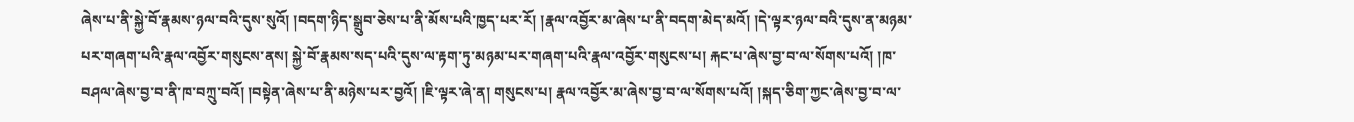ཞེས་པ་ནི་སྐྱེ་བོ་རྣམས་ཉལ་བའི་དུས་སུའོ། །བདག་ཉིད་སྒྲུབ་ཅེས་པ་ནི་མོས་པའི་ཁྱད་པར་རོ། །རྣལ་འབྱོར་མ་ཞེས་པ་ནི་བདག་མེད་མའོ། །དེ་ལྟར་ཉལ་བའི་དུས་ན་མཉམ་པར་གཞག་པའི་རྣལ་འབྱོར་གསུངས་ནས། སྐྱེ་བོ་རྣམས་སད་པའི་དུས་ལ་རྟག་ཏུ་མཉམ་པར་གཞག་པའི་རྣལ་འབྱོར་གསུངས་པ། རྐང་པ་ཞེས་བྱ་བ་ལ་སོགས་པའོ། །ཁ་བཤལ་ཞེས་བྱ་བ་ནི་ཁ་བཀྲུ་བའོ། །བསྟེན་ཞེས་པ་ནི་མཉེས་པར་བྱའོ། །ཇི་ལྟར་ཞེ་ན། གསུངས་པ། རྣལ་འབྱོར་མ་ཞེས་བྱ་བ་ལ་སོགས་པའོ། །སྐད་ཅིག་ཀྱང་ཞེས་བྱ་བ་ལ་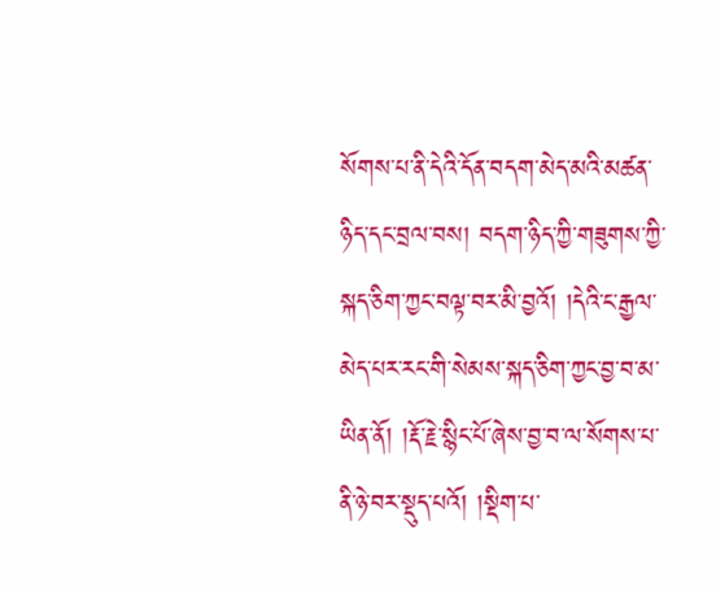སོགས་པ་ནི་དེའི་དོན་བདག་མེད་མའི་མཚན་ཉིད་དང་བྲལ་བས། བདག་ཉིད་ཀྱི་གཟུགས་ཀྱི་སྐད་ཅིག་ཀྱང་བལྟ་བར་མི་བྱའོ། །དེའི་ང་རྒྱལ་མེད་པར་རང་གི་སེམས་སྐད་ཅིག་ཀྱང་བྱ་བ་མ་ཡིན་ནོ། །རྡོ་རྗེ་སྙིང་པོ་ཞེས་བྱ་བ་ལ་སོགས་པ་ནི་ཉེ་བར་སྡུད་པའོ། །སྡིག་པ་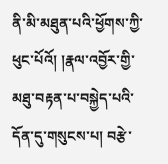ནི་མི་མཐུན་པའི་ཕྱོགས་ཀྱི་ཕུང་པོའོ། །རྣལ་འབྱོར་གྱི་མཐུ་བརྟན་པ་བསྐྱེད་པའི་དོན་དུ་གསུངས་པ། བརྩེ་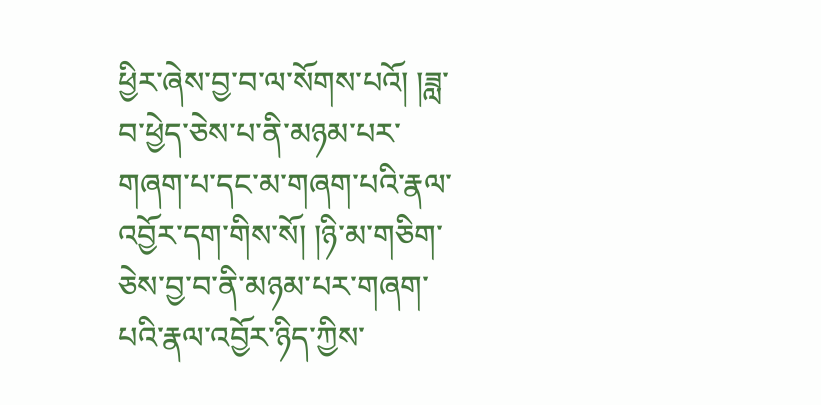ཕྱིར་ཞེས་བྱ་བ་ལ་སོགས་པའོ། །ཟླ་བ་ཕྱེད་ཅེས་པ་ནི་མཉམ་པར་གཞག་པ་དང་མ་གཞག་པའི་རྣལ་འབྱོར་དག་གིས་སོ། །ཉི་མ་གཅིག་ཅེས་བྱ་བ་ནི་མཉམ་པར་གཞག་པའི་རྣལ་འབྱོར་ཉིད་ཀྱིས་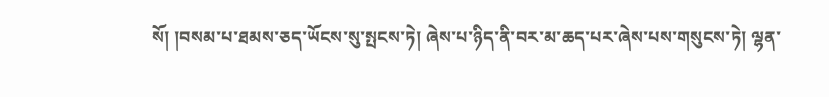སོ། །བསམ་པ་ཐམས་ཅད་ཡོངས་སུ་སྤངས་ཏེ། ཞེས་པ་ཉིད་ནི་བར་མ་ཆད་པར་ཞེས་པས་གསུངས་ཏེ། ལྷན་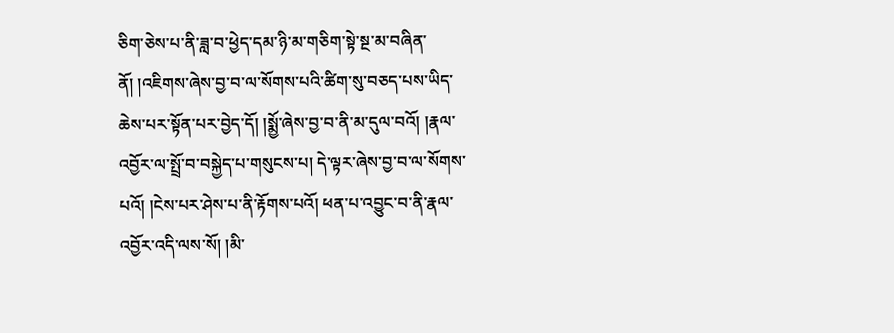ཅིག་ཅེས་པ་ནི་ཟླ་བ་ཕྱེད་དམ་ཉི་མ་གཅིག་སྟེ་སྔ་མ་བཞིན་ནོ། །འཇིགས་ཞེས་བྱ་བ་ལ་སོགས་པའི་ཚིག་སུ་བཅད་པས་ཡིད་ཆེས་པར་སྟོན་པར་བྱེད་དོ། །སྨྱོ་ཞེས་བྱ་བ་ནི་མ་དུལ་བའོ། །རྣལ་འབྱོར་ལ་སྤྲོ་བ་བསྐྱེད་པ་གསུངས་པ། དེ་ལྟར་ཞེས་བྱ་བ་ལ་སོགས་པའོ། །ངེས་པར་ཤེས་པ་ནི་རྟོགས་པའོ། ཕན་པ་འབྱུང་བ་ནི་རྣལ་འབྱོར་འདི་ལས་སོ། །མི་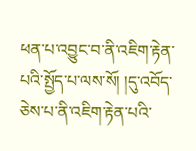ཕན་པ་འབྱུང་བ་ནི་འཇིག་རྟེན་པའི་སྤྱོད་པ་ལས་སོ། །དུ་འབོད་ཅེས་པ་ནི་འཇིག་རྟེན་པའི་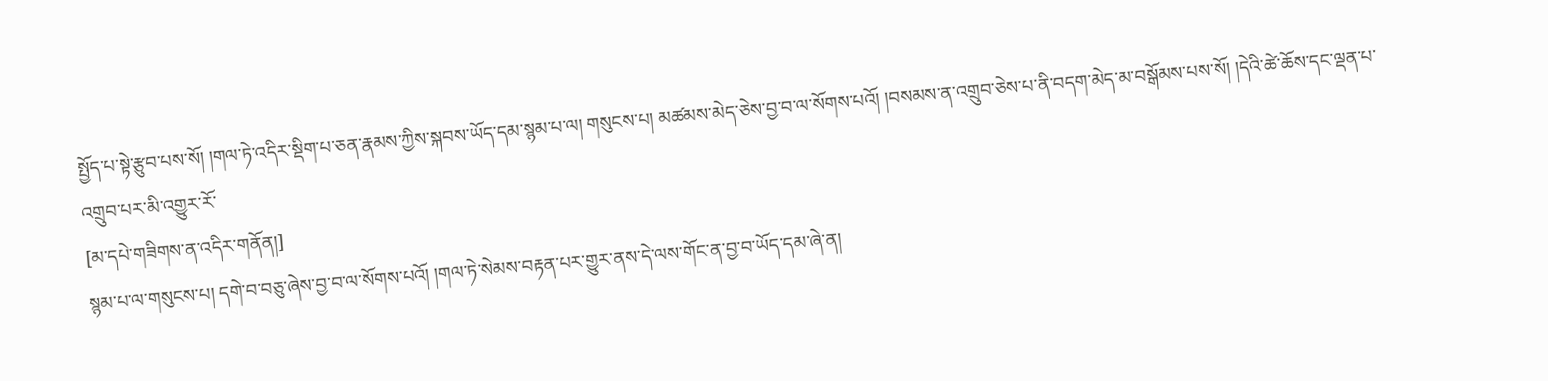སྤྱོད་པ་སྟེ་རྩུབ་པས་སོ། །གལ་ཏེ་འདིར་སྡིག་པ་ཅན་རྣམས་ཀྱིས་སྐབས་ཡོད་དམ་སྙམ་པ་ལ། གསུངས་པ། མཚམས་མེད་ཅེས་བྱ་བ་ལ་སོགས་པའོ། །བསམས་ན་འགྲུབ་ཅེས་པ་ནི་བདག་མེད་མ་བསྒོམས་པས་སོ། །དེའི་ཚེ་ཆོས་དང་ལྡན་པ་འགྲུབ་པར་མི་འགྱུར་རོ་
[མ་དཔེ་གཟིགས་ན་འདིར་གནོན།]
སྙམ་པ་ལ་གསུངས་པ། དགེ་བ་བཅུ་ཞེས་བྱ་བ་ལ་སོགས་པའོ། །གལ་ཏེ་སེམས་བརྟན་པར་གྱུར་ནས་དེ་ལས་གོང་ན་བྱ་བ་ཡོད་དམ་ཞེ་ན།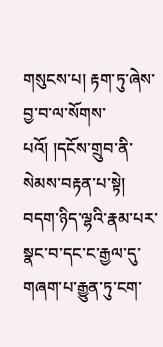གསུངས་པ། རྟག་ཏུ་ཞེས་བྱ་བ་ལ་སོགས་པའོ། །དངོས་གྲུབ་ནི་སེམས་བརྟན་པ་སྟེ། བདག་ཉིད་ལྷའི་རྣམ་པར་སྣང་བ་དང་ང་རྒྱལ་དུ་གཞག་པ་རྒྱུན་ཏུ་ངག་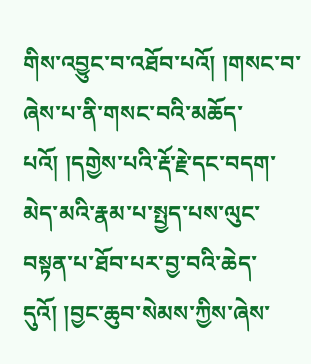གིས་འབྱུང་བ་འཐོབ་པའོ། །གསང་བ་ཞེས་པ་ནི་གསང་བའི་མཆོད་པའོ། །དགྱེས་པའི་རྡོ་རྗེ་དང་བདག་མེད་མའི་རྣམ་པ་སྤྱད་པས་ལུང་བསྟན་པ་ཐོབ་པར་བྱ་བའི་ཆེད་དུའོ། །བྱང་ཆུབ་སེམས་ཀྱིས་ཞེས་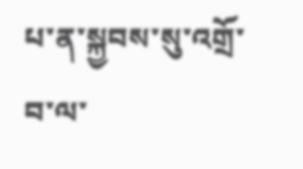པ་ན་སྐྱབས་སུ་འགྲོ་བ་ལ་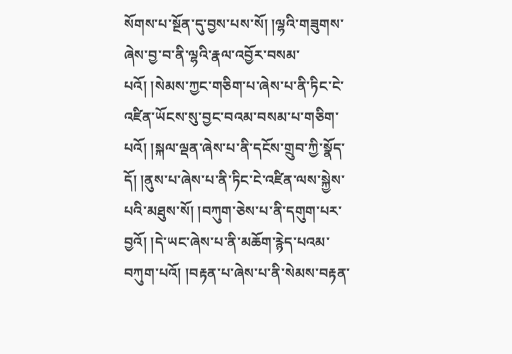སོགས་པ་སྔོན་དུ་བྱས་པས་སོ། །ལྷའི་གཟུགས་ཞེས་བྱ་བ་ནི་ལྷའི་རྣལ་འབྱོར་བསམ་པའོ། །སེམས་ཀྱང་གཅིག་པ་ཞེས་པ་ནི་ཏིང་ངེ་འཛིན་ཡོངས་སུ་བྱང་བའམ་བསམ་པ་གཅིག་པའོ། །སྐལ་ལྡན་ཞེས་པ་ནི་དངོས་གྲུབ་ཀྱི་སྣོད་དོ། །ནུས་པ་ཞེས་པ་ནི་ཏིང་ངེ་འཛིན་ལས་སྐྱེས་པའི་མཐུས་སོ། །བཀུག་ཅེས་པ་ནི་དགུག་པར་བྱའོ། །དེ་ཡང་ཞེས་པ་ནི་མཆོག་རྙེད་པའམ་བཀུག་པའོ། །བརྟན་པ་ཞེས་པ་ནི་སེམས་བརྟན་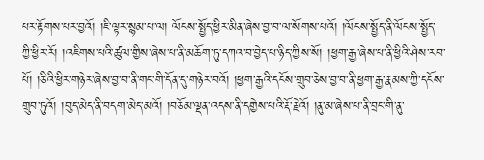པར་རྟོགས་པར་བྱའོ། །ཇི་ལྟར་སྙམ་པ་ལ། ལོངས་སྤྱོད་ཕྱིར་མིན་ཞེས་བྱ་བ་ལ་སོགས་པའོ། །ལོངས་སྤྱོད་ནི་ལོངས་སྤྱོད་ཀྱི་ཕྱིར་རོ། །འཇིགས་པའི་ཚུལ་གྱིས་ཞེས་པ་ནི་མཆོག་ཏུ་དཀའ་བ་བྱེད་པ་ཉིད་ཀྱིས་སོ། །ཕྱག་རྒྱ་ཞེས་པ་ནི་ཕྱིའི་ཤེས་རབ་པོ། །ཅིའི་ཕྱིར་གཉེར་ཞེས་བྱ་བ་ནི་གང་གི་དོན་དུ་གཉེར་བའོ། །ཕྱག་རྒྱའི་དངོས་གྲུབ་ཅེས་བྱ་བ་ནི་ཕྱག་རྒྱ་རྣམས་ཀྱི་དངོས་གྲུབ་ཏུའོ། །བུད་མེད་ནི་བདག་མེད་མའོ། །བཅོམ་ལྡན་འདས་ནི་དགྱེས་པའི་རྡོ་རྗེའོ། །ནུ་མ་ཞེས་པ་ནི་བྲང་གི་ནུ་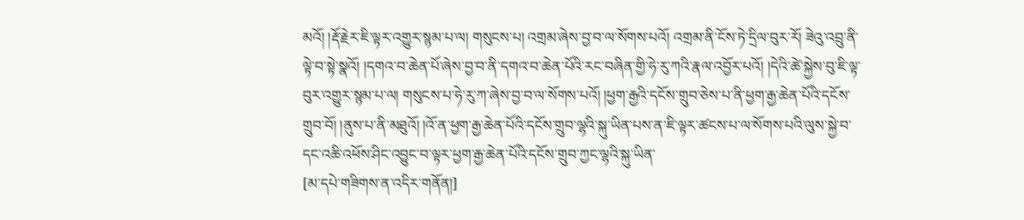མའོ། །རྡོ་རྗེར་ཇི་ལྟར་འགྱུར་སྙམ་པ་ལ། གསུངས་པ། འགྲམ་ཞེས་བྱ་བ་ལ་སོགས་པའོ། འགྲམ་ནི་ངོས་ཏེ་དྲིལ་བུར་རོ། ཟེའུ་འབྲུ་ནི་ལྟེ་བ་སྟེ་སྣའོ། །དགའ་བ་ཆེན་པོ་ཞེས་བྱ་བ་ནི་དགའ་བ་ཆེན་པོའི་རང་བཞིན་གྱི་ཧེ་རུ་ཀའི་རྣལ་འབྱོར་པའོ། །དེའི་ཚེ་སྐྱེས་བུ་ཇི་ལྟ་བུར་འགྱུར་སྙམ་པ་ལ། གསུངས་པ་ཧེ་རུ་ཀ་ཞེས་བྱ་བ་ལ་སོགས་པའོ། །ཕྱག་རྒྱའི་དངོས་གྲུབ་ཅེས་པ་ནི་ཕྱག་རྒྱ་ཆེན་པོའི་དངོས་གྲུབ་བོ། །ནུས་པ་ནི་མཐུའོ། །འོ་ན་ཕྱག་རྒྱ་ཆེན་པོའི་དངོས་གྲུབ་ལྷའི་སྐུ་ཡིན་པས་ན་ཇི་ལྟར་ཚངས་པ་ལ་སོགས་པའི་ལུས་སྐྱེ་བ་དང་འཆི་འཕོས་ཤིང་འབྱུང་བ་ལྟར་ཕྱག་རྒྱ་ཆེན་པོའི་དངོས་གྲུབ་ཀྱང་ལྷའི་སྐུ་ཡིན་
[མ་དཔེ་གཟིགས་ན་འདིར་གནོན།]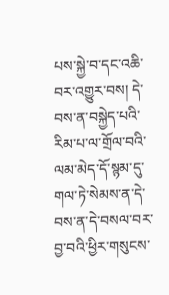པས་སྐྱེ་བ་དང་འཆི་བར་འགྱུར་བས། དེ་བས་ན་བསྐྱེད་པའི་རིམ་པ་ལ་གྲོལ་བའི་ལམ་མེད་དོ་སྙམ་དུ་གལ་ཏེ་སེམས་ན་དེ་བས་ན་དེ་བསལ་བར་བྱ་བའི་ཕྱིར་གསུངས་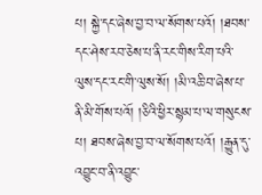པ། སྐྱེ་དང་ཞེས་བྱ་བ་ལ་སོགས་པའོ། །ཐབས་དང་ཤེས་རབ་ཅེས་པ་ནི་རང་གིས་རིག་པའི་ལུས་དང་རང་གི་ལུས་སོ། །མི་འཆི་བ་ཞེས་པ་ནི་མི་གོས་པའོ། །ཅིའི་ཕྱིར་སྙམ་པ་ལ་གསུངས་པ། ཐབས་ཞེས་བྱ་བ་ལ་སོགས་པའོ། །རྒྱུན་དུ་འབྱུང་བ་ནི་འབྱུང་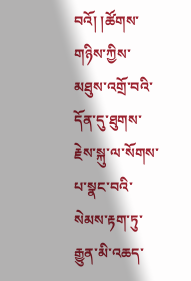བའོ། །ཚོགས་གཉིས་ཀྱིས་མཐུས་འགྲོ་བའི་དོན་དུ་ཐུགས་རྗེས་སྐུ་ལ་སོགས་པ་སྣང་བའི་སེམས་རྟག་ཏུ་རྒྱུན་མི་འཆད་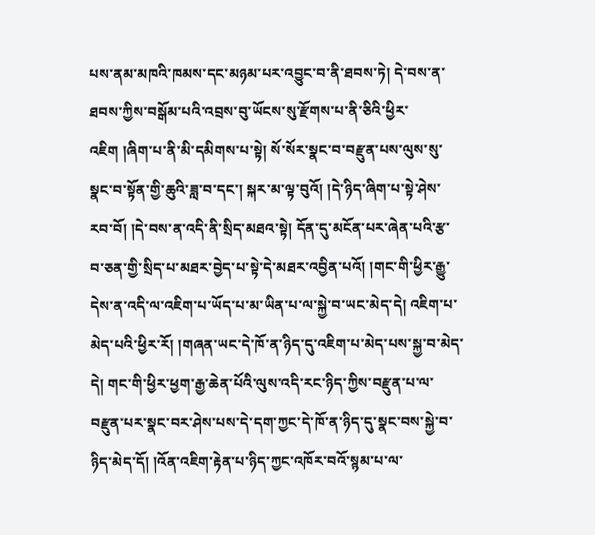པས་ནམ་མཁའི་ཁམས་དང་མཉམ་པར་འབྱུང་བ་ནི་ཐབས་ཏེ། དེ་བས་ན་ཐབས་ཀྱིས་བསྒོམ་པའི་འབྲས་བུ་ཡོངས་སུ་རྫོགས་པ་ནི་ཅིའི་ཕྱིར་འཇིག །ཞིག་པ་ནི་མི་དམིགས་པ་སྟེ། སོ་སོར་སྣང་བ་བརྫུན་པས་ལུས་སུ་སྣང་བ་སྟོན་གྱི་ཆུའི་ཟླ་བ་དང་། སྐར་མ་ལྟ་བུའོ། །དེ་ཉིད་ཞིག་པ་སྟེ་ཤེས་རབ་བོ། །དེ་བས་ན་འདི་ནི་སྲིད་མཐའ་སྟེ། དོན་དུ་མངོན་པར་ཞེན་པའི་རྩ་བ་ཅན་གྱི་སྲིད་པ་མཐར་བྱེད་པ་སྟེ་དེ་མཐར་འབྱིན་པའོ། །གང་གི་ཕྱིར་རྒྱུ་དེས་ན་འདི་ལ་འཇིག་པ་ཡོད་པ་མ་ཡིན་པ་ལ་སྐྱེ་བ་ཡང་མེད་དེ། འཇིག་པ་མེད་པའི་ཕྱིར་རོ། །གཞན་ཡང་དེ་ཁོ་ན་ཉིད་དུ་འཇིག་པ་མེད་པས་སྐྱ་བ་མེད་དེ། གང་གི་ཕྱིར་ཕྱག་རྒྱ་ཆེན་པོའི་ལུས་འདི་རང་ཉིད་ཀྱིས་བརྫུན་པ་ལ་བརྫུན་པར་སྣང་བར་ཤེས་པས་དེ་དག་ཀྱང་དེ་ཁོ་ན་ཉིད་དུ་སྣང་བས་སྐྱེ་བ་ཉིད་མེད་དོ། །འོན་འཇིག་རྟེན་པ་ཉིད་ཀྱང་འཁོར་བའོ་སྙམ་པ་ལ་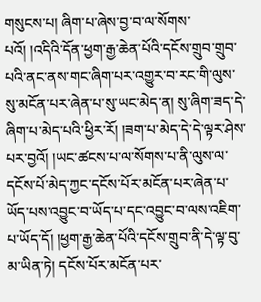གསུངས་པ། ཞིག་པ་ཞེས་བྱ་བ་ལ་སོགས་པའོ། །འདིའི་དོན་ཕྱག་རྒྱ་ཆེན་པོའི་དངོས་གྲུབ་གྲུབ་པའི་ནང་ནས་གང་ཞིག་པར་འགྱུར་བ་རང་གི་ལུས་སུ་མངོན་པར་ཞེན་པ་སུ་ཡང་མེད་ན། སུ་ཞིག་ཟད་དེ་ཞིག་པ་མེད་པའི་ཕྱིར་རོ། །ཟག་པ་མེད་དེ་དེ་ལྟར་ཤེས་པར་བྱའོ། །ཡང་ཚངས་པ་ལ་སོགས་པ་ནི་ལུས་ལ་དངོས་པོ་མེད་ཀྱང་དངོས་པོར་མངོན་པར་ཞེན་པ་ཡོད་པས་འབྱུང་བ་ཡོད་པ་དང་འབྱུང་བ་ལས་འཇིག་པ་ཡོད་དོ། །ཕྱག་རྒྱ་ཆེན་པོའི་དངོས་གྲུབ་ནི་དེ་ལྟ་བུ་མ་ཡིན་ཏེ། དངོས་པོར་མངོན་པར་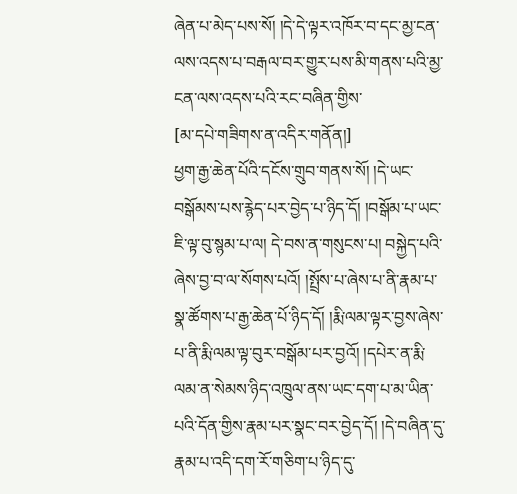ཞེན་པ་མེད་པས་སོ། །དེ་དེ་ལྟར་འཁོར་བ་དང་མྱ་ངན་ལས་འདས་པ་བརྒལ་བར་གྱུར་པས་མི་གནས་པའི་མྱ་ངན་ལས་འདས་པའི་རང་བཞིན་གྱིས་
[མ་དཔེ་གཟིགས་ན་འདིར་གནོན།]
ཕྱག་རྒྱ་ཆེན་པོའི་དངོས་གྲུབ་གནས་སོ། །དེ་ཡང་བསྒོམས་པས་རྙེད་པར་བྱེད་པ་ཉིད་དོ། །བསྒོམ་པ་ཡང་ཇི་ལྟ་བུ་སྙམ་པ་ལ། དེ་བས་ན་གསུངས་པ། བསྐྱེད་པའི་ཞེས་བྱ་བ་ལ་སོགས་པའོ། །སྤྲོས་པ་ཞེས་པ་ནི་རྣམ་པ་སྣ་ཚོགས་པ་རྒྱ་ཆེན་པོ་ཉིད་དོ། །རྨི་ལམ་ལྟར་བྱས་ཞེས་པ་ནི་རྨི་ལམ་ལྟ་བུར་བསྒོམ་པར་བྱའོ། །དཔེར་ན་རྨི་ལམ་ན་སེམས་ཉིད་འཁྲུལ་ནས་ཡང་དག་པ་མ་ཡིན་པའི་དོན་གྱིས་རྣམ་པར་སྣང་བར་བྱེད་དོ། །དེ་བཞིན་དུ་རྣམ་པ་འདི་དག་རོ་གཅིག་པ་ཉིད་དུ་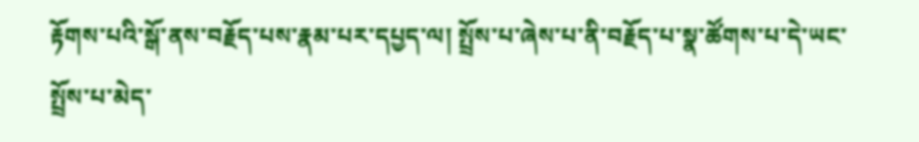རྟོགས་པའི་སྒོ་ནས་བརྗོད་པས་རྣམ་པར་དཔྱད་ལ། སྤྲོས་པ་ཞེས་པ་ནི་བརྗོད་པ་སྣ་ཚོགས་པ་དེ་ཡང་སྤྲོས་པ་མེད་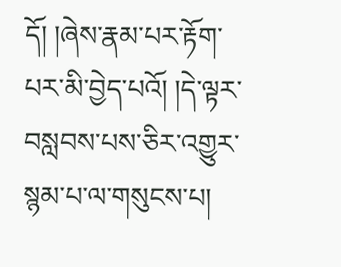དོ། །ཞེས་རྣམ་པར་རྟོག་པར་མི་བྱེད་པའོ། །དེ་ལྟར་བསླབས་པས་ཅིར་འགྱུར་སྙམ་པ་ལ་གསུངས་པ།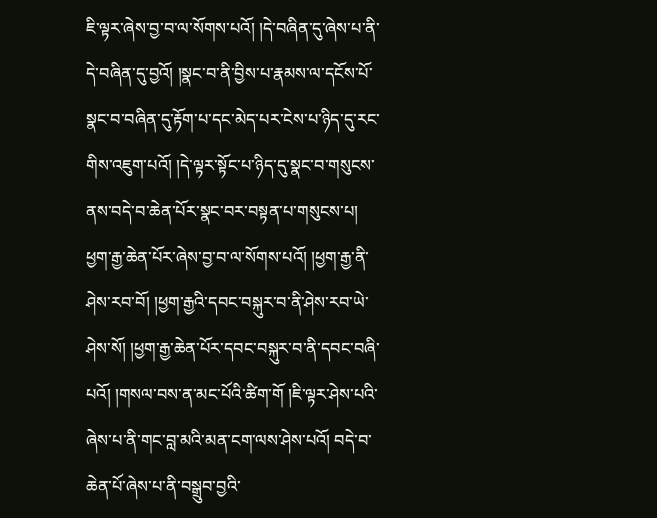ཇི་ལྟར་ཞེས་བྱ་བ་ལ་སོགས་པའོ། །དེ་བཞིན་དུ་ཞེས་པ་ནི་དེ་བཞིན་དུ་བྱའོ། །སྣང་བ་ནི་བྱིས་པ་རྣམས་ལ་དངོས་པོ་སྣང་བ་བཞིན་དུ་རྟོག་པ་དང་མེད་པར་ངེས་པ་ཉིད་དུ་རང་གིས་འཇུག་པའོ། །དེ་ལྟར་སྟོང་པ་ཉིད་དུ་སྣང་བ་གསུངས་ནས་བདེ་བ་ཆེན་པོར་སྣང་བར་བསྟན་པ་གསུངས་པ། ཕྱག་རྒྱ་ཆེན་པོར་ཞེས་བྱ་བ་ལ་སོགས་པའོ། །ཕྱག་རྒྱ་ནི་ཤེས་རབ་བོ། །ཕྱག་རྒྱའི་དབང་བསྐུར་བ་ནི་ཤེས་རབ་ཡེ་ཤེས་སོ། །ཕྱག་རྒྱ་ཆེན་པོར་དབང་བསྐུར་བ་ནི་དབང་བཞི་པའོ། །གསལ་བས་ན་མང་པོའི་ཚིག་གོ །ཇི་ལྟར་ཤེས་པའི་ཞེས་པ་ནི་གང་བླ་མའི་མན་ངག་ལས་ཤེས་པའོ། བདེ་བ་ཆེན་པོ་ཞེས་པ་ནི་བསྒྲུབ་བྱའི་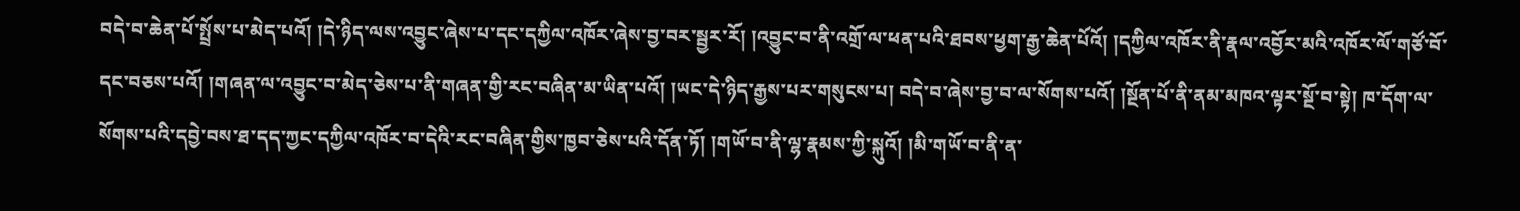བདེ་བ་ཆེན་པོ་སྤྲོས་པ་མེད་པའོ། །དེ་ཉིད་ལས་འབྱུང་ཞེས་པ་དང་དཀྱིལ་འཁོར་ཞེས་བྱ་བར་སྦྱར་རོ། །འབྱུང་བ་ནི་འགྲོ་ལ་ཕན་པའི་ཐབས་ཕྱག་རྒྱ་ཆེན་པོའོ། །དཀྱིལ་འཁོར་ནི་རྣལ་འབྱོར་མའི་འཁོར་ལོ་གཙོ་བོ་དང་བཅས་པའོ། །གཞན་ལ་འབྱུང་བ་མེད་ཅེས་པ་ནི་གཞན་གྱི་རང་བཞིན་མ་ཡིན་པའོ། །ཡང་དེ་ཉིད་རྒྱས་པར་གསུངས་པ། བདེ་བ་ཞེས་བྱ་བ་ལ་སོགས་པའོ། །སྔོན་པོ་ནི་ནམ་མཁའ་ལྟར་སྔོ་བ་སྟེ། ཁ་དོག་ལ་སོགས་པའི་དབྱེ་བས་ཐ་དད་ཀྱང་དཀྱིལ་འཁོར་བ་དེའི་རང་བཞིན་གྱིས་ཁྱབ་ཅེས་པའི་དོན་ཏོ། །གཡོ་བ་ནི་ལྷ་རྣམས་ཀྱི་སྐུའོ། །མི་གཡོ་བ་ནི་ན་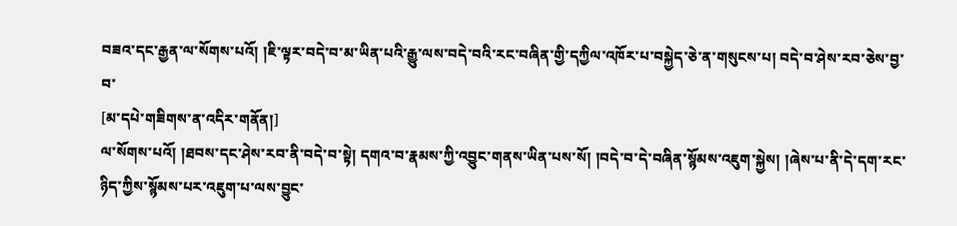བཟའ་དང་རྒྱན་ལ་སོགས་པའོ། །ཇི་ལྟར་བདེ་བ་མ་ཡིན་པའི་རྒྱུ་ལས་བདེ་བའི་རང་བཞིན་གྱི་དཀྱིལ་འཁོར་པ་བསྐྱེད་ཅེ་ན་གསུངས་པ། བདེ་བ་ཤེས་རབ་ཅེས་བྱ་བ་
[མ་དཔེ་གཟིགས་ན་འདིར་གནོན།]
ལ་སོགས་པའོ། །ཐབས་དང་ཤེས་རབ་ནི་བདེ་བ་སྟེ། དགའ་བ་རྣམས་ཀྱི་འབྱུང་གནས་ཡིན་པས་སོ། །བདེ་བ་དེ་བཞིན་སྙོམས་འཇུག་སྐྱེས། །ཞེས་པ་ནི་དེ་དག་རང་ཉིད་ཀྱིས་སྙོམས་པར་འཇུག་པ་ལས་བྱུང་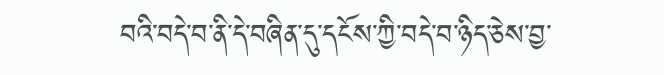བའི་བདེ་བ་ནི་དེ་བཞིན་དུ་དངོས་ཀྱི་བདེ་བ་ཉིད་ཅེས་བྱ་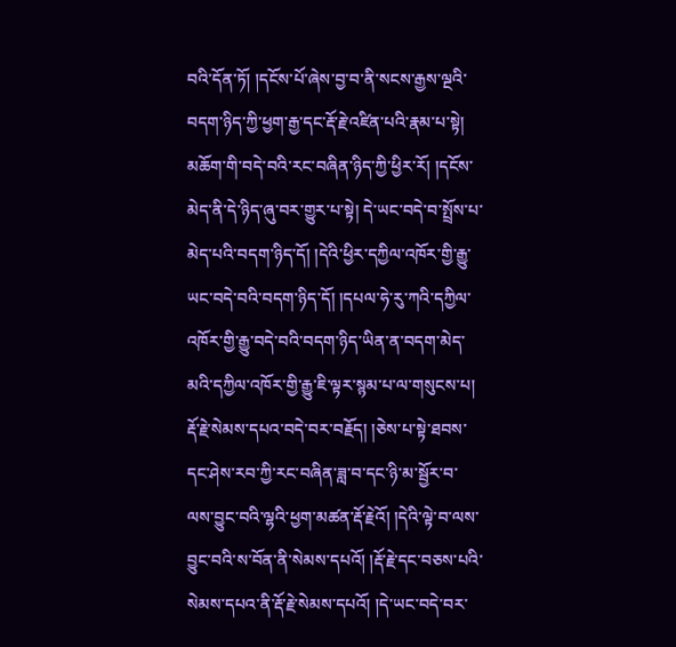བའི་དོན་ཏོ། །དངོས་པོ་ཞེས་བྱ་བ་ནི་སངས་རྒྱས་ལྔའི་བདག་ཉིད་ཀྱི་ཕྱག་རྒྱ་དང་རྡོ་རྗེ་འཛིན་པའི་རྣམ་པ་སྟེ། མཆོག་གི་བདེ་བའི་རང་བཞིན་ཉིད་ཀྱི་ཕྱིར་རོ། །དངོས་མེད་ནི་དེ་ཉིད་ཞུ་བར་གྱུར་པ་སྟེ། དེ་ཡང་བདེ་བ་སྤྲོས་པ་མེད་པའི་བདག་ཉིད་དོ། །དེའི་ཕྱིར་དཀྱིལ་འཁོར་གྱི་རྒྱུ་ཡང་བདེ་བའི་བདག་ཉིད་དོ། །དཔལ་ཧེ་རུ་ཀའི་དཀྱིལ་འཁོར་གྱི་རྒྱུ་བདེ་བའི་བདག་ཉིད་ཡིན་ན་བདག་མེད་མའི་དཀྱིལ་འཁོར་གྱི་རྒྱུ་ཇི་ལྟར་སྙམ་པ་ལ་གསུངས་པ། རྡོ་རྗེ་སེམས་དཔའ་བདེ་བར་བརྗོད། །ཅེས་པ་སྟེ་ཐབས་དང་ཤེས་རབ་ཀྱི་རང་བཞིན་ཟླ་བ་དང་ཉི་མ་སྦྱོར་བ་ལས་བྱུང་བའི་ལྷའི་ཕྱག་མཚན་རྡོ་རྗེའོ། །དེའི་ལྟེ་བ་ལས་བྱུང་བའི་ས་བོན་ནི་སེམས་དཔའོ། །རྡོ་རྗེ་དང་བཅས་པའི་སེམས་དཔའ་ནི་རྡོ་རྗེ་སེམས་དཔའོ། །དེ་ཡང་བདེ་བར་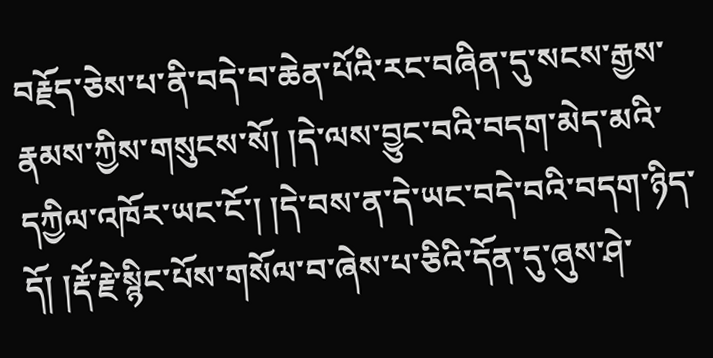བརྗོད་ཅེས་པ་ནི་བདེ་བ་ཆེན་པོའི་རང་བཞིན་དུ་སངས་རྒྱས་རྣམས་ཀྱིས་གསུངས་སོ། །དེ་ལས་བྱུང་བའི་བདག་མེད་མའི་དཀྱིལ་འཁོར་ཡང་ངོ་། །དེ་བས་ན་དེ་ཡང་བདེ་བའི་བདག་ཉིད་དོ། །རྡོ་རྗེ་སྙིང་པོས་གསོལ་བ་ཞེས་པ་ཅིའི་དོན་དུ་ཞུས་ཤེ་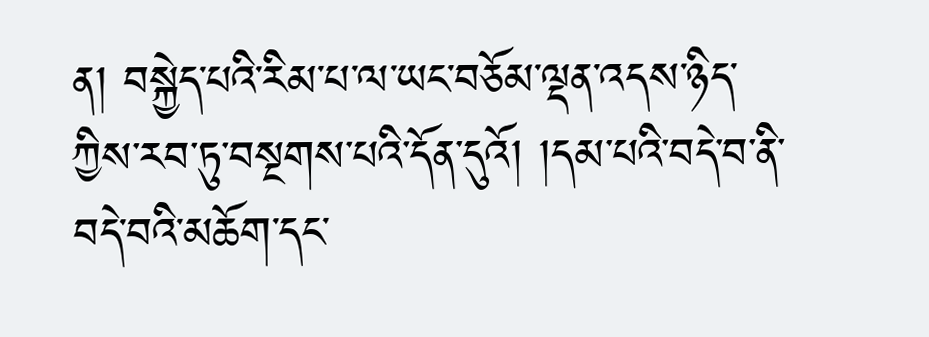ན། བསྐྱེད་པའི་རིམ་པ་ལ་ཡང་བཅོམ་ལྡན་འདས་ཉིད་ཀྱིས་རབ་ཏུ་བསྔགས་པའི་དོན་དུའོ། །དམ་པའི་བདེ་བ་ནི་བདེ་བའི་མཆོག་དང་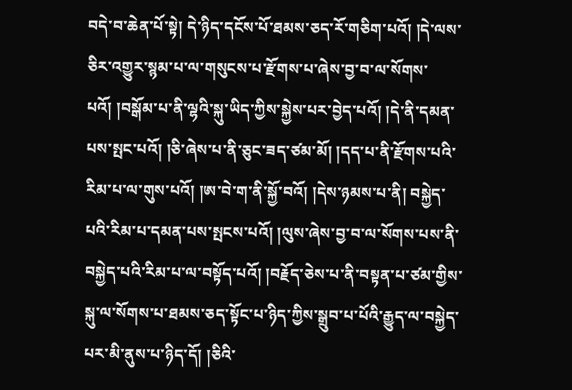བདེ་བ་ཆེན་པོ་སྟེ། དེ་ཉིད་དངོས་པོ་ཐམས་ཅད་རོ་གཅིག་པའོ། །དེ་ལས་ཅིར་འགྱུར་སྙམ་པ་ལ་གསུངས་པ་རྫོགས་པ་ཞེས་བྱ་བ་ལ་སོགས་པའོ། །བསྒོམ་པ་ནི་ལྷའི་སྐུ་ཡིད་ཀྱིས་སྐྱེས་པར་བྱེད་པའོ། །དེ་ནི་དམན་པས་སྤང་པའོ། །ཅི་ཞེས་པ་ནི་ཅུང་ཟད་ཙམ་མོ། །དད་པ་ནི་རྫོགས་པའི་རིམ་པ་ལ་གུས་པའོ། །ཨ་བེ་ག་ནི་སྐྱོ་བའོ། །དེས་ཉམས་པ་ནི། བསྐྱེད་པའི་རིམ་པ་དམན་པས་སྤངས་པའོ། །ལུས་ཞེས་བྱ་བ་ལ་སོགས་པས་ནི་བསྐྱེད་པའི་རིམ་པ་ལ་བསྟོད་པའོ། །བརྗོད་ཅེས་པ་ནི་བསྟན་པ་ཙམ་གྱིས་སྐུ་ལ་སོགས་པ་ཐམས་ཅད་སྟོང་པ་ཉིད་ཀྱིས་སྒྲུབ་པ་པོའི་རྒྱུད་ལ་བསྐྱེད་པར་མི་ནུས་པ་ཉིད་དོ། །ཅིའི་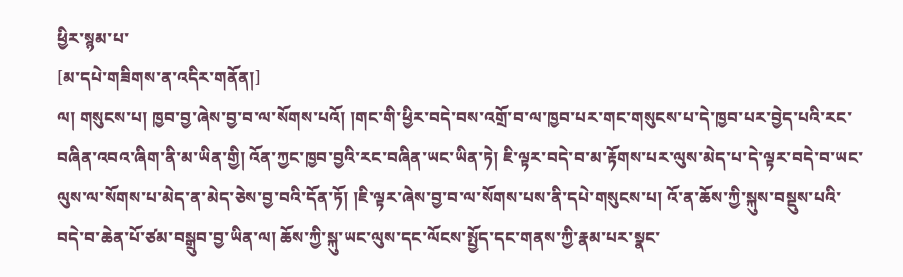ཕྱིར་སྙམ་པ་
[མ་དཔེ་གཟིགས་ན་འདིར་གནོན།]
ལ། གསུངས་པ། ཁྱབ་བྱ་ཞེས་བྱ་བ་ལ་སོགས་པའོ། །གང་གི་ཕྱིར་བདེ་བས་འགྲོ་བ་ལ་ཁྱབ་པར་གང་གསུངས་པ་དེ་ཁྱབ་པར་བྱེད་པའི་རང་བཞིན་འབའ་ཞིག་ནི་མ་ཡིན་གྱི། འོན་ཀྱང་ཁྱབ་བྱའི་རང་བཞིན་ཡང་ཡིན་ཏེ། ཇི་ལྟར་བདེ་བ་མ་རྟོགས་པར་ལུས་མེད་པ་དེ་ལྟར་བདེ་བ་ཡང་ལུས་ལ་སོགས་པ་མེད་ན་མེད་ཅེས་བྱ་བའི་དོན་ཏོ། །ཇི་ལྟར་ཞེས་བྱ་བ་ལ་སོགས་པས་ནི་དཔེ་གསུངས་པ། འོ་ན་ཆོས་ཀྱི་སྐུས་བསྡུས་པའི་བདེ་བ་ཆེན་པོ་ཙམ་བསྒྲུབ་བྱ་ཡིན་ལ། ཆོས་ཀྱི་སྐུ་ཡང་ལུས་དང་ལོངས་སྤྱོད་དང་གནས་ཀྱི་རྣམ་པར་སྣང་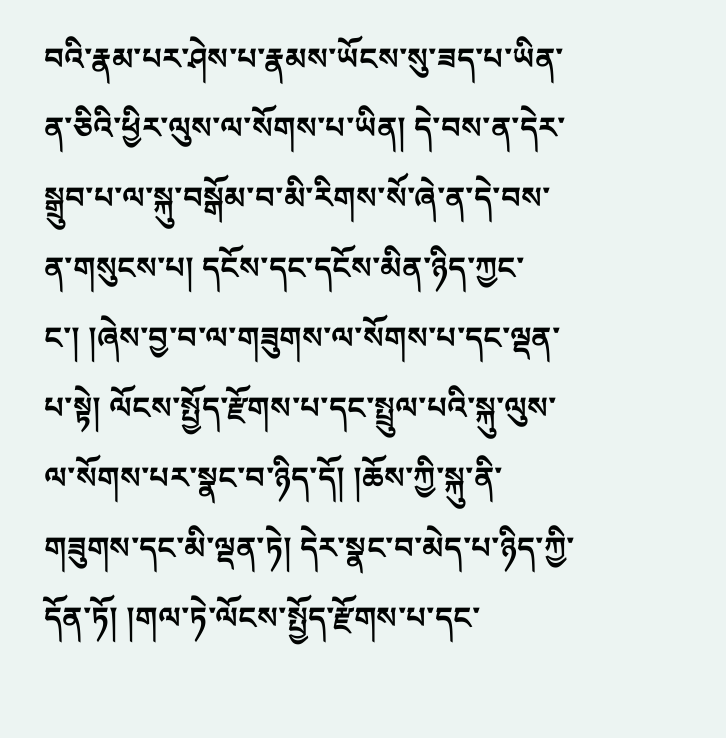བའི་རྣམ་པར་ཤེས་པ་རྣམས་ཡོངས་སུ་ཟད་པ་ཡིན་ན་ཅིའི་ཕྱིར་ལུས་ལ་སོགས་པ་ཡིན། དེ་བས་ན་དེར་སྒྲུབ་པ་ལ་སྐུ་བསྒོམ་བ་མི་རིགས་སོ་ཞེ་ན་དེ་བས་ན་གསུངས་པ། དངོས་དང་དངོས་མིན་ཉིད་ཀྱང་ང་། །ཞེས་བྱ་བ་ལ་གཟུགས་ལ་སོགས་པ་དང་ལྡན་པ་སྟེ། ལོངས་སྤྱོད་རྫོགས་པ་དང་སྤྲུལ་པའི་སྐུ་ལུས་ལ་སོགས་པར་སྣང་བ་ཉིད་དོ། །ཆོས་ཀྱི་སྐུ་ནི་གཟུགས་དང་མི་ལྡན་ཏེ། དེར་སྣང་བ་མེད་པ་ཉིད་ཀྱི་དོན་ཏོ། །གལ་ཏེ་ལོངས་སྤྱོད་རྫོགས་པ་དང་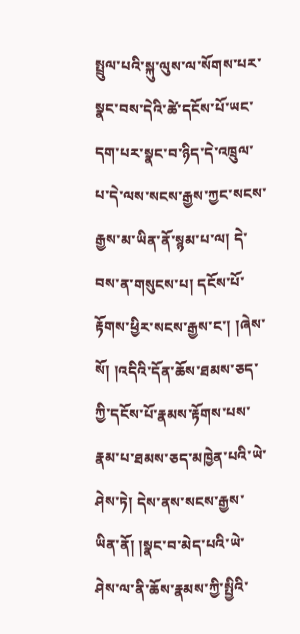སྤྲུལ་པའི་སྐུ་ལུས་ལ་སོགས་པར་སྣང་བས་དེའི་ཚེ་དངོས་པོ་ཡང་དག་པར་སྣང་བ་ཉིད་དེ་འཁྲུལ་པ་དེ་ལས་སངས་རྒྱས་ཀྱང་སངས་རྒྱས་མ་ཡིན་ནོ་སྙམ་པ་ལ། དེ་བས་ན་གསུངས་པ། དངོས་པོ་རྟོགས་ཕྱིར་སངས་རྒྱས་ང་། །ཞེས་སོ། །འདིའི་དོན་ཆོས་ཐམས་ཅད་ཀྱི་དངོས་པོ་རྣམས་རྟོགས་པས་རྣམ་པ་ཐམས་ཅད་མཁྱེན་པའི་ཡེ་ཤེས་ཏེ། དེས་ནས་སངས་རྒྱས་ཡིན་ནོ། །སྣང་བ་མེད་པའི་ཡེ་ཤེས་ལ་ནི་ཆོས་རྣམས་ཀྱི་སྤྱིའི་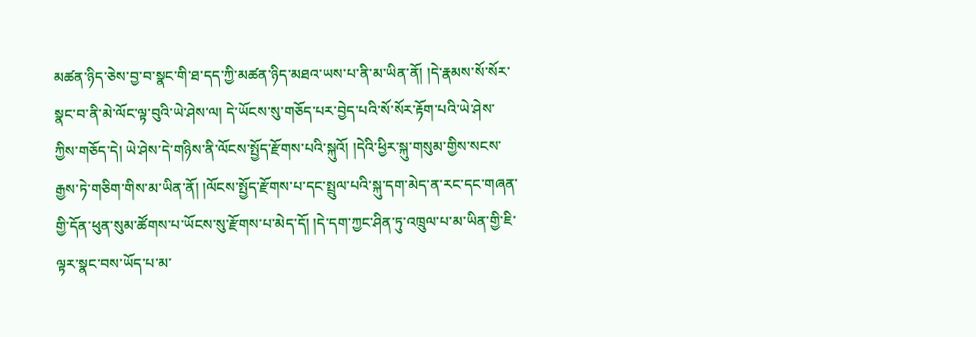མཚན་ཉིད་ཅེས་བྱ་བ་སྣང་གི་ཐ་དད་ཀྱི་མཚན་ཉིད་མཐའ་ཡས་པ་ནི་མ་ཡིན་ནོ། །དེ་རྣམས་སོ་སོར་སྣང་བ་ནི་མེ་ལོང་ལྟ་བུའི་ཡེ་ཤེས་ལ། དེ་ཡོངས་སུ་གཅོད་པར་བྱེད་པའི་སོ་སོར་རྟོག་པའི་ཡེ་ཤེས་ཀྱིས་གཅོད་དེ། ཡེ་ཤེས་དེ་གཉིས་ནི་ལོངས་སྤྱོད་རྫོགས་པའི་སྐུའོ། །དེའི་ཕྱིར་སྐུ་གསུམ་གྱིས་སངས་རྒྱས་ཏེ་གཅིག་གིས་མ་ཡིན་ནོ། །ལོངས་སྤྱོད་རྫོགས་པ་དང་སྤྲུལ་པའི་སྐུ་དག་མེད་ན་རང་དང་གཞན་གྱི་དོན་ཕུན་སུམ་ཚོགས་པ་ཡོངས་སུ་རྫོགས་པ་མེད་དོ། །དེ་དག་ཀྱང་ཤིན་ཏུ་འཁྲུལ་པ་མ་ཡིན་གྱི་ཇི་ལྟར་སྣང་བས་ཡོད་པ་མ་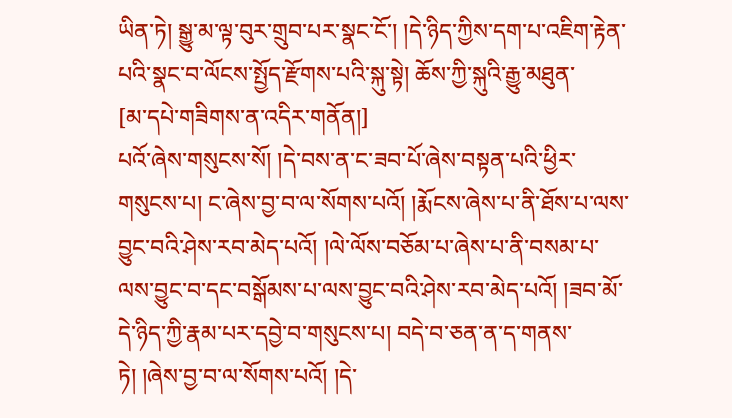ཡིན་ཏེ། སྒྱུ་མ་ལྟ་བུར་གྲུབ་པར་སྣང་ངོ་། །དེ་ཉིད་ཀྱིས་དག་པ་འཇིག་རྟེན་པའི་སྣང་བ་ལོངས་སྤྱོད་རྫོགས་པའི་སྐུ་སྟེ། ཆོས་ཀྱི་སྐུའི་རྒྱུ་མཐུན་
[མ་དཔེ་གཟིགས་ན་འདིར་གནོན།]
པའོ་ཞེས་གསུངས་སོ། །དེ་བས་ན་ང་ཟབ་པོ་ཞེས་བསྟན་པའི་ཕྱིར་གསུངས་པ། ང་ཞེས་བྱ་བ་ལ་སོགས་པའོ། །རྨོངས་ཞེས་པ་ནི་ཐོས་པ་ལས་བྱུང་བའི་ཤེས་རབ་མེད་པའོ། །ལེ་ལོས་བཅོམ་པ་ཞེས་པ་ནི་བསམ་པ་ལས་བྱུང་བ་དང་བསྒོམས་པ་ལས་བྱུང་བའི་ཤེས་རབ་མེད་པའོ། །ཟབ་མོ་དེ་ཉིད་ཀྱི་རྣམ་པར་དབྱེ་བ་གསུངས་པ། བདེ་བ་ཅན་ན་ད་གནས་ཏེ། །ཞེས་བྱ་བ་ལ་སོགས་པའོ། །དེ་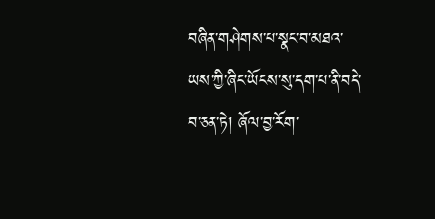བཞིན་གཤེགས་པ་སྣང་བ་མཐའ་ཡས་ཀྱི་ཞིང་ཡོངས་སུ་དག་པ་ནི་བདེ་བ་ཅན་ཏེ། ཞོལ་བྱ་རོག་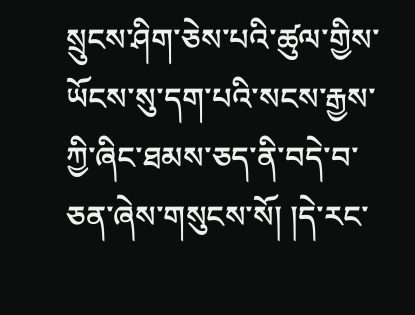སྲུངས་ཤིག་ཅེས་པའི་ཚུལ་གྱིས་ཡོངས་སུ་དག་པའི་སངས་རྒྱས་ཀྱི་ཞིང་ཐམས་ཅད་ནི་བདེ་བ་ཅན་ཞེས་གསུངས་སོ། །དེ་རང་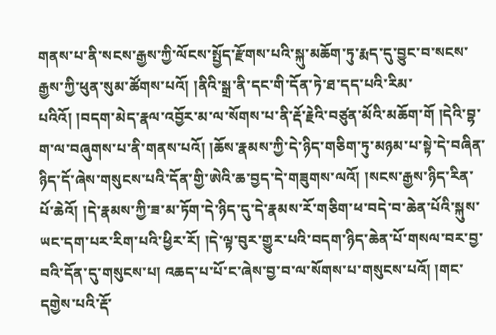གནས་པ་ནི་སངས་རྒྱས་ཀྱི་ལོངས་སྤྱོད་རྫོགས་པའི་སྐུ་མཆོག་ཏུ་རྨད་དུ་བྱུང་བ་སངས་རྒྱས་ཀྱི་ཕུན་སུམ་ཚོགས་པའོ། །ནིའི་སྒྲ་ནི་དང་གི་དོན་ཏེ་ཐ་དད་པའི་རིམ་པའིའོ། །བདག་མེད་རྣལ་འབྱོར་མ་ལ་སོགས་པ་ནི་རྡོ་རྗེའི་བཙུན་མོའི་མཆོག་གོ །དེའི་བྷ་ག་ལ་བཞུགས་པ་ནི་གནས་པའོ། །ཆོས་རྣམས་ཀྱི་དེ་ཉིད་གཅིག་ཏུ་མཉམ་པ་སྟེ་དེ་བཞིན་ཉིད་དོ་ཞེས་གསུངས་པའི་དོན་གྱི་ཨེའི་ཆ་བྱད་དེ་གཟུགས་ལའོ། །སངས་རྒྱས་ཉིད་རིན་པོ་ཆེའོ། །དེ་རྣམས་ཀྱི་ཟ་མ་ཏོག་དེ་ཉིད་དུ་དེ་རྣམས་རོ་གཅིག་ཕ་བདེ་བ་ཆེན་པོའི་སྐུས་ཡང་དག་པར་རིག་པའི་ཕྱིར་རོ། །དེ་ལྟ་བུར་གྱུར་པའི་བདག་ཉིད་ཆེན་པོ་གསལ་བར་བྱ་བའི་དོན་དུ་གསུངས་པ། འཆད་པ་པོ་ང་ཞེས་བྱ་བ་ལ་སོགས་པ་གསུངས་པའོ། །གང་དགྱེས་པའི་རྡོ་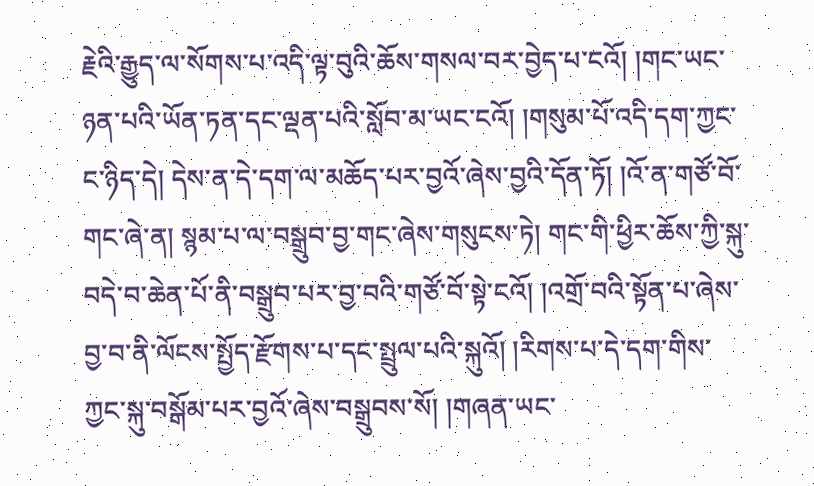རྗེའི་རྒྱུད་ལ་སོགས་པ་འདི་ལྟ་བུའི་ཆོས་གསལ་བར་བྱེད་པ་ངའོ། །གང་ཡང་ཉན་པའི་ཡོན་ཏན་དང་ལྡན་པའི་སློབ་མ་ཡང་ངའོ། །གསུམ་པོ་འདི་དག་ཀྱང་ང་ཉིད་དེ། དེས་ན་དེ་དག་ལ་མཆོད་པར་བྱའོ་ཞེས་བྱའི་དོན་ཏོ། །འོ་ན་གཙོ་བོ་གང་ཞེ་ན། སྙམ་པ་ལ་བསྒྲུབ་བྱ་གང་ཞེས་གསུངས་ཏེ། གང་གི་ཕྱིར་ཆོས་ཀྱི་སྐུ་བདེ་བ་ཆེན་པོ་ནི་བསྒྲུབ་པར་བྱ་བའི་གཙོ་བོ་སྟེ་ངའོ། །འགྲོ་བའི་སྟོན་པ་ཞེས་བྱ་བ་ནི་ལོངས་སྤྱོད་རྫོགས་པ་དང་སྤྲུལ་པའི་སྐུའོ། །རིགས་པ་དེ་དག་གིས་ཀྱང་སྐུ་བསྒོམ་པར་བྱའོ་ཞེས་བསྒྲུབས་སོ། །གཞན་ཡང་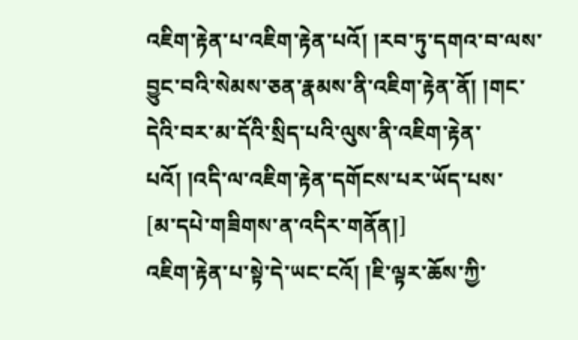འཇིག་རྟེན་པ་འཇིག་རྟེན་པའོ། །རབ་ཏུ་དགའ་བ་ལས་བྱུང་བའི་སེམས་ཅན་རྣམས་ནི་འཇིག་རྟེན་ནོ། །གང་དེའི་བར་མ་དོའི་སྲིད་པའི་ལུས་ནི་འཇིག་རྟེན་པའོ། །འདི་ལ་འཇིག་རྟེན་དགོངས་པར་ཡོད་པས་
[མ་དཔེ་གཟིགས་ན་འདིར་གནོན།]
འཇིག་རྟེན་པ་སྟེ་དེ་ཡང་ངའོ། །ཇི་ལྟར་ཆོས་ཀྱི་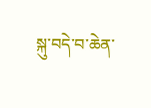སྐུ་བདེ་བ་ཆེན་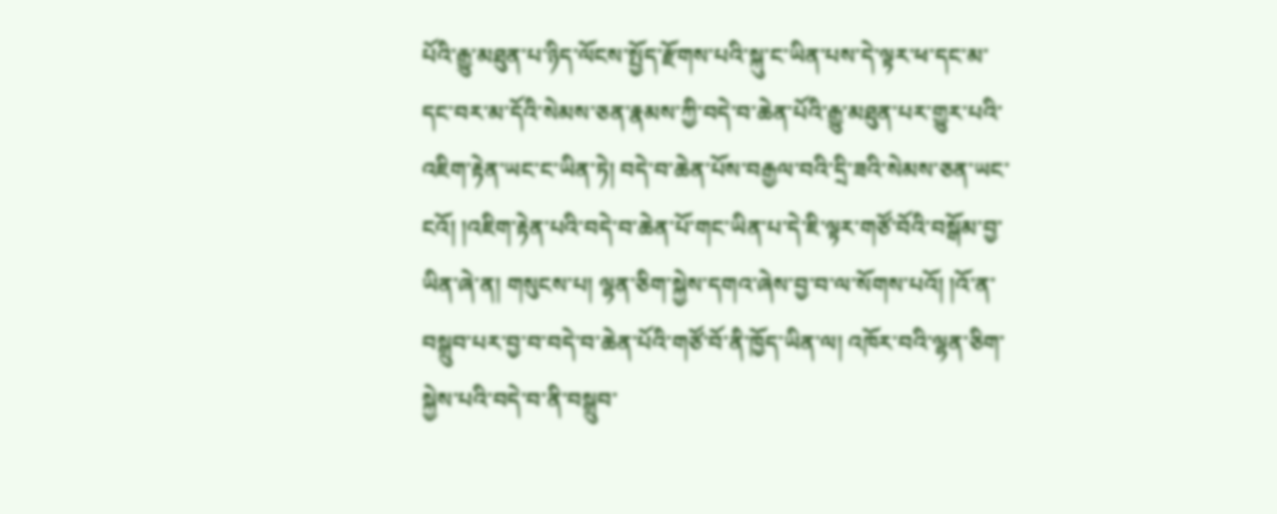པོའི་རྒྱུ་མཐུན་པ་ཉིད་ལོངས་སྤྱོད་རྫོགས་པའི་སྐུ་ང་ཡིན་པས་དེ་ལྟར་ཕ་དང་མ་དང་བར་མ་དོའི་སེམས་ཅན་རྣམས་ཀྱི་བདེ་བ་ཆེན་པོའི་རྒྱུ་མཐུན་པར་གྱུར་པའི་འཇིག་རྟེན་ཡང་ང་ཡིན་ཏེ། བདེ་བ་ཆེན་པོས་བརྒྱལ་བའི་དྲི་ཟའི་སེམས་ཅན་ཡང་ངའོ། །འཇིག་རྟེན་པའི་བདེ་བ་ཆེན་པོ་གང་ཡིན་པ་དེ་ཇི་ལྟར་གཙོ་བོའི་བསྒོམ་བྱ་ཡིན་ཞེ་ན། གསུངས་པ། ལྷན་ཅིག་སྐྱེས་དགའ་ཞེས་བྱ་བ་ལ་སོགས་པའོ། །འོ་ན་བསྒྲུབ་པར་བྱ་བ་བདེ་བ་ཆེན་པོའི་གཙོ་བོ་ནི་ཁྱོད་ཡིན་ལ། འཁོར་བའི་ལྷན་ཅིག་སྐྱེས་པའི་བདེ་བ་ནི་བསྒྲུབ་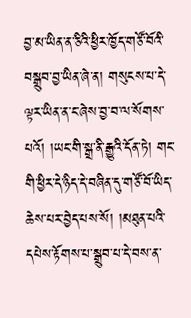བྱ་མ་ཡིན་ན་ཅིའི་ཕྱིར་ཁྱོད་གཙོ་བོའི་བསྒྲུབ་བྱ་ཡིན་ཞེ་ན། གསུངས་པ་དེ་ལྟར་ཡིན་ན་ང་ཞེས་བྱ་བ་ལ་སོགས་པའོ། །ཡང་གི་སྒྲ་ནི་རྒྱུའི་དོན་ཏེ། གང་གི་ཕྱིར་དེ་ཉིད་དེ་བཞིན་དུ་གཙོ་བོ་ཡིད་ཆེས་པར་བྱེད་པས་སོ། །མཐུན་པའི་དཔེས་རྟོགས་པ་སྒྲུབ་པ་དེ་བས་ན་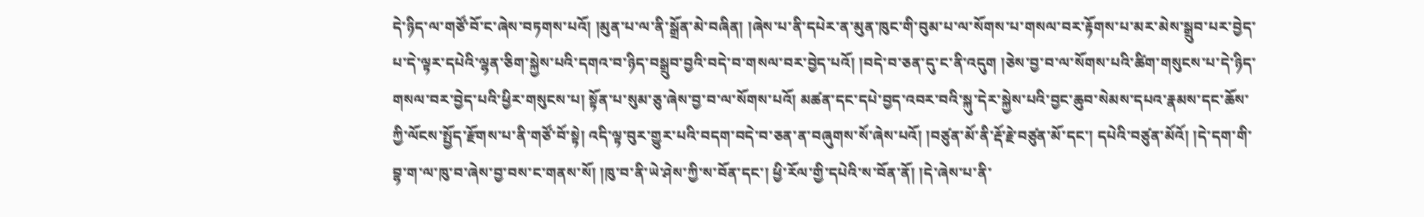དེ་ཉིད་ལ་གཙོ་བོ་ང་ཞེས་བཏགས་པའོ། །མུན་པ་ལ་ནི་སྒྲོན་མེ་བཞིན། །ཞེས་པ་ནི་དཔེར་ན་མུན་ཁུང་གི་བུམ་པ་ལ་སོགས་པ་གསལ་བར་རྟོགས་པ་མར་མེས་སྒྲུབ་པར་བྱེད་པ་དེ་ལྟར་དཔེའི་ལྷན་ཅིག་སྐྱེས་པའི་དགའ་བ་ཉིད་བསྒྲུབ་བྱའི་བདེ་བ་གསལ་བར་བྱེད་པའོ། །བདེ་བ་ཅན་དུ་ང་ནི་འདུག །ཅེས་བྱ་བ་ལ་སོགས་པའི་ཚིག་གསུངས་པ་དེ་ཉིད་གསལ་བར་བྱེད་པའི་ཕྱིར་གསུངས་པ། སྟོན་པ་སུམ་ཅུ་ཞེས་བྱ་བ་ལ་སོགས་པའོ། མཚན་དང་དཔེ་བྱད་འབར་བའི་སྐུ་དེར་སྐྱེས་པའི་བྱང་ཆུབ་སེམས་དཔའ་རྣམས་དང་ཆོས་ཀྱི་ལོངས་སྤྱོད་རྫོགས་པ་ནི་གཙོ་བོ་སྟེ། འདི་ལྟ་བུར་གྱུར་པའི་བདག་བདེ་བ་ཅན་ན་བཞུགས་སོ་ཞེས་པའོ། །བཙུན་མོ་ནི་རྡོ་རྗེ་བཙུན་མོ་དང་། དཔེའི་བཙུན་མོའོ། །དེ་དག་གི་བྷ་ག་ལ་ཁུ་བ་ཞེས་བྱ་བས་ང་གནས་སོ། །ཁུ་བ་ནི་ཡེ་ཤེས་ཀྱི་ས་བོན་དང་། ཕྱི་རོལ་གྱི་དཔེའི་ས་བོན་ནོ། །དེ་ཞེས་པ་ནི་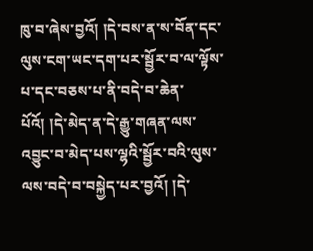ཁུ་བ་ཞེས་བྱའོ། །དེ་བས་ན་ས་བོན་དང་ལུས་ངག་ཡང་དག་པར་སྦྱོར་བ་ལ་ལྟོས་པ་དང་བཅས་པ་ནི་བདེ་བ་ཆེན་པོའོ། །དེ་མེད་ན་དེ་རྒྱུ་གཞན་ལས་འབྱུང་བ་མེད་པས་ལྷའི་སྦྱོར་བའི་ལུས་ལས་བདེ་བ་བསྐྱེད་པར་བྱའོ། །དེ་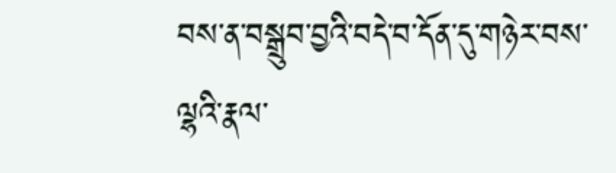བས་ན་བསྒྲུབ་བྱའི་བདེ་བ་དོན་དུ་གཉེར་བས་ལྷའི་རྣལ་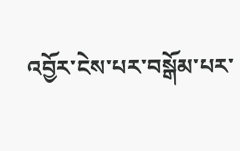འབྱོར་ངེས་པར་བསྒོམ་པར་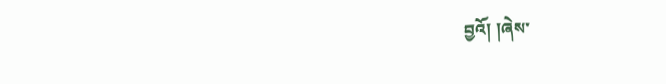བྱའོ། །ཞེས་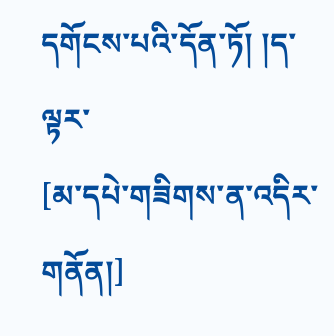དགོངས་པའི་དོན་ཏོ། །ད་ལྟར་
[མ་དཔེ་གཟིགས་ན་འདིར་གནོན།]